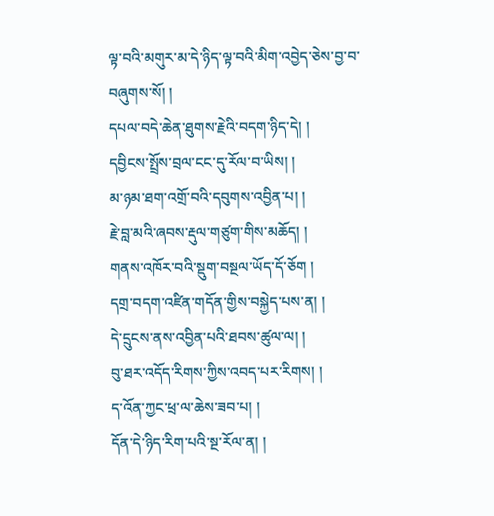ལྟ་བའི་མགུར་མ་དེ་ཉིད་ལྟ་བའི་མིག་འབྱེད་ཅེས་བྱ་བ་བཞུགས་སོ། །
དཔལ་བདེ་ཆེན་ཐུགས་རྗེའི་བདག་ཉིད་དེ། །
དབྱིངས་སྤྲོས་བྲལ་ངང་དུ་རོལ་བ་ཡིས། །
མ་ཉམ་ཐག་འགྲོ་བའི་དབུགས་འབྱིན་པ། །
རྗེ་བླ་མའི་ཞབས་རྡུལ་གཙུག་གིས་མཆོད། །
གནས་འཁོར་བའི་སྡུག་བསྔལ་ཡོད་དོ་ཅོག །
དགྲ་བདག་འཛིན་གདོན་གྱིས་བསྐྱེད་པས་ན། །
དེ་དྲུངས་ནས་འབྱིན་པའི་ཐབས་ཚུལ་ལ། །
བུ་ཐར་འདོད་རིགས་ཀྱིས་འབད་པར་རིགས། །
ད་འོན་ཀྱང་ཕྲ་ལ་ཆེས་ཟབ་པ། །
དོན་དེ་ཉིད་རིག་པའི་སྔ་རོལ་ན། །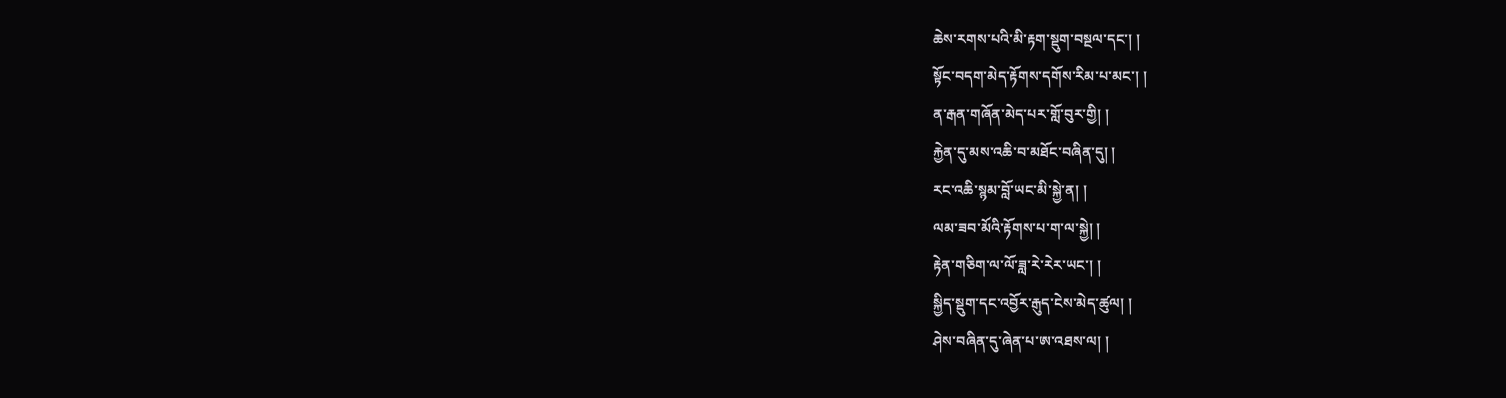ཆེས་རགས་པའི་མི་རྟག་སྡུག་བསྔལ་དང་། །
སྟོང་བདག་མེད་རྟོགས་དགོས་རིམ་པ་མང་། །
ན་རྒན་གཞོན་མེད་པར་གློ་བུར་གྱི། །
རྐྱེན་དུ་མས་འཆི་བ་མཐོང་བཞིན་དུ། །
རང་འཆི་སྙམ་བློ་ཡང་མི་སྐྱེ་ན། །
ལམ་ཟབ་མོའི་རྟོགས་པ་ག་ལ་སྐྱེ། །
རྟེན་གཅིག་ལ་ལོ་ཟླ་རེ་རེར་ཡང་། །
སྐྱིད་སྡུག་དང་འབྱོར་རྒུད་ངེས་མེད་ཚུལ། །
ཤེས་བཞིན་དུ་ཞེན་པ་ཨ་འཐས་ལ། །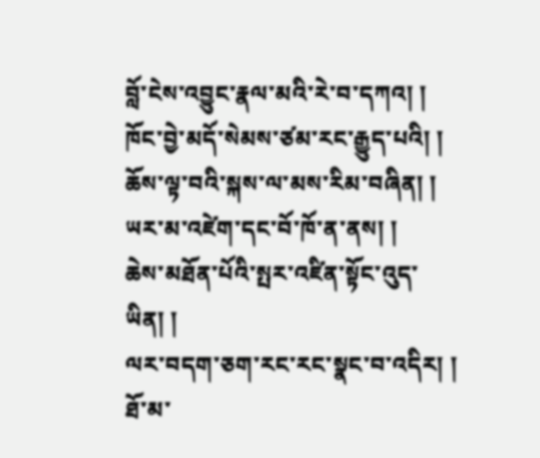བློ་ངེས་འབྱུང་རྣལ་མའི་རེ་བ་དཀའ། །
ཁོང་བྱེ་མདོ་སེམས་ཙམ་རང་རྒྱུད་པའི། །
ཆོས་ལྟ་བའི་སྐས་ལ་མས་རིམ་བཞིན། །
ཡར་མ་འཛེག་དང་བོ་ཁོ་ན་ནས། །
ཆེས་མཐོན་པོའི་སྤར་འཛིན་སྟོང་འུད་ཡིན། །
ལར་བདག་ཅག་རང་རང་སྣང་བ་འདིར། །
ཐོ་མ་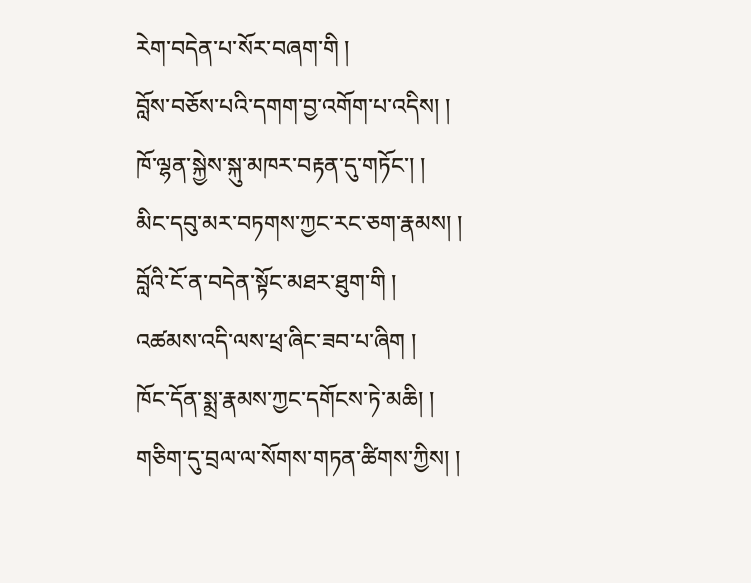རེག་བདེན་པ་སོར་བཞག་གི །
བློས་བཅོས་པའི་དགག་བྱ་འགོག་པ་འདིས། །
ཁོ་ལྷན་སྐྱེས་སྐུ་མཁར་བརྟན་དུ་གཏོང་། །
མིང་དབུ་མར་བཏགས་ཀྱང་རང་ཅག་རྣམས། །
བློའི་ངོ་ན་བདེན་སྟོང་མཐར་ཐུག་གི །
འཚམས་འདི་ལས་ཕྲ་ཞིང་ཟབ་པ་ཞིག །
ཁོང་དོན་སྨྲ་རྣམས་ཀྱང་དགོངས་ཏེ་མཆི། །
གཅིག་དུ་བྲལ་ལ་སོགས་གཏན་ཚིགས་ཀྱིས། །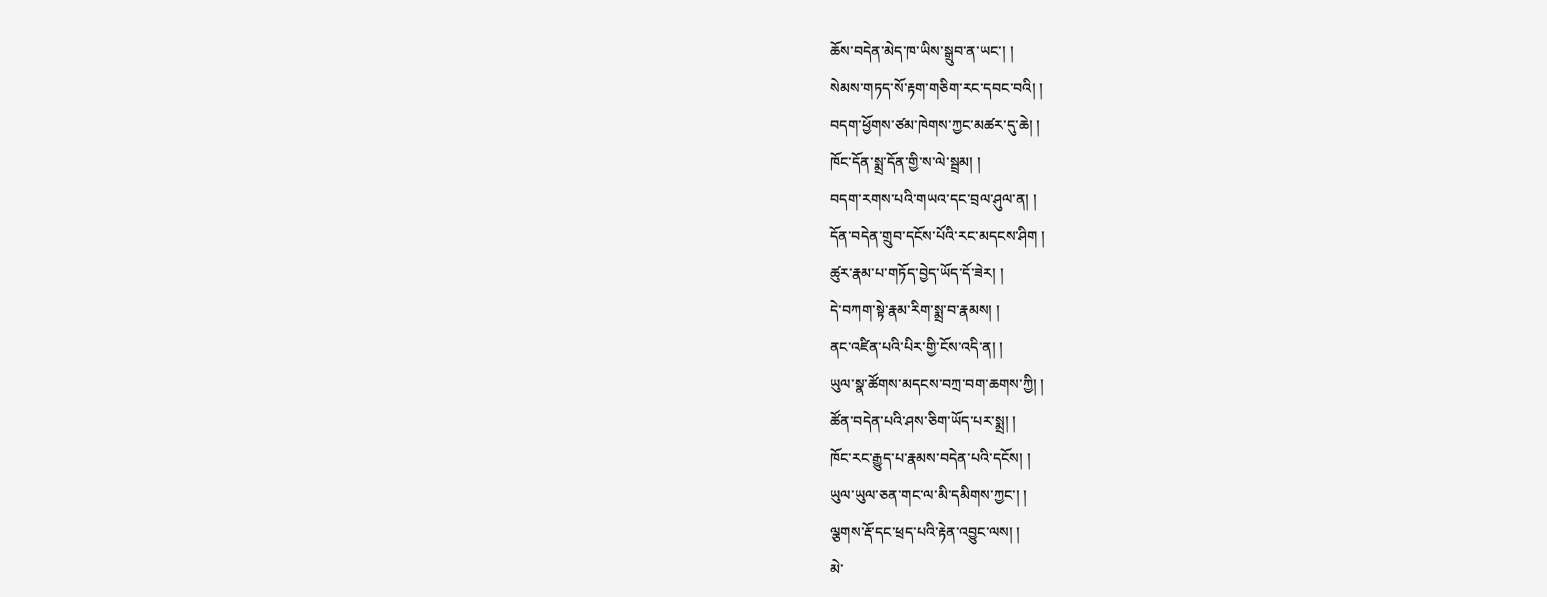ཆོས་བདེན་མེད་ཁ་ཡིས་སྒྲུབ་ན་ཡང་། །
སེམས་གཏད་སོ་རྟག་གཅིག་རང་དབང་བའི། །
བདག་ཕྱོགས་ཙམ་ཁེགས་ཀྱང་མཚར་དུ་ཆེ། །
ཁོང་དོན་སྨྲ་དོན་གྱི་ས་ལེ་སྦྲམ། །
བདག་རགས་པའི་གཡའ་དང་བྲལ་ཤུལ་ན། །
དོན་བདེན་གྲུབ་དངོས་པོའི་རང་མདངས་ཤིག །
ཚུར་རྣམ་པ་གཏོད་བྱེད་ཡོད་དོ་ཟེར། །
དེ་བཀག་སྟེ་རྣམ་རིག་སྨྲ་བ་རྣམས། །
ནང་འཛིན་པའི་པིར་གྱི་ངོས་འདི་ན། །
ཡུལ་སྣ་ཚོགས་མདངས་བཀྲ་བག་ཆགས་ཀྱི། །
ཚོན་བདེན་པའི་ཤས་ཅིག་ཡོད་པར་སྨྲ། །
ཁོང་རང་རྒྱུད་པ་རྣམས་བདེན་པའི་དངོས། །
ཡུལ་ཡུལ་ཅན་གང་ལ་མི་དམིགས་ཀྱང་། །
ལྕགས་རྡོ་དང་ཕྲད་པའི་རྟེན་འབྱུང་ལས། །
མེ་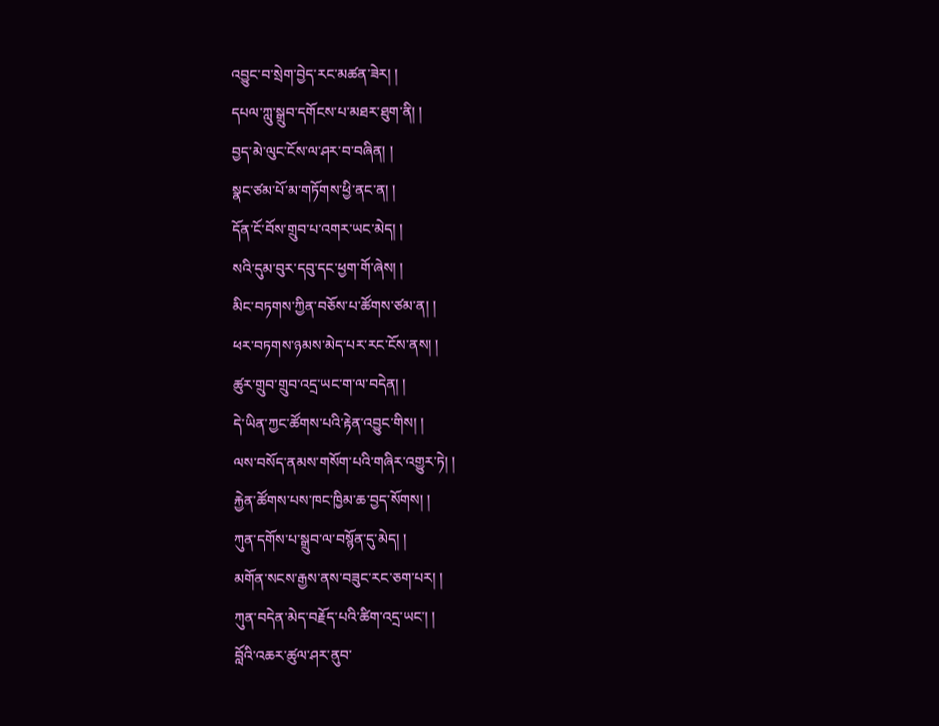འབྱུང་བ་སྲེག་བྱེད་རང་མཚན་ཟེར། །
དཔལ་ཀླུ་སྒྲུབ་དགོངས་པ་མཐར་ཐུག་ནི། །
བྱད་མེ་ལུང་ངོས་ལ་ཤར་བ་བཞིན། །
སྣང་ཙམ་པོ་མ་གཏོགས་ཕྱི་ནང་ན། །
དོན་ངོ་བོས་གྲུབ་པ་འགར་ཡང་མེད། །
སའི་དུམ་བུར་དབུ་དང་ཕྱག་གོ་ཞེས། །
མིང་བཏགས་ཀྱིན་བཅོས་པ་ཚོགས་ཙམ་ན། །
ཕར་བཏགས་ཉམས་མེད་པར་རང་ངོས་ནས། །
ཚུར་གྲུབ་གྲུབ་འདྲ་ཡང་ག་ལ་བདེན། །
དེ་ཡིན་ཀྱང་ཚོགས་པའི་རྟེན་འབྱུང་གིས། །
ལས་བསོད་ནམས་གསོག་པའི་གཞིར་འགྱུར་ཏེ། །
རྐྱེན་ཚོགས་པས་ཁང་ཁྱིམ་ཆ་བྱད་སོགས། །
ཀུན་དགོས་པ་སྒྲུབ་ལ་བསྙོན་དུ་མེད། །
མགོན་སངས་རྒྱས་ནས་བཟུང་རང་ཅག་པར། །
ཀུན་བདེན་མེད་བརྗོད་པའི་ཚིག་འདྲ་ཡང་། །
བློའི་འཆར་ཚུལ་ཤར་ནུབ་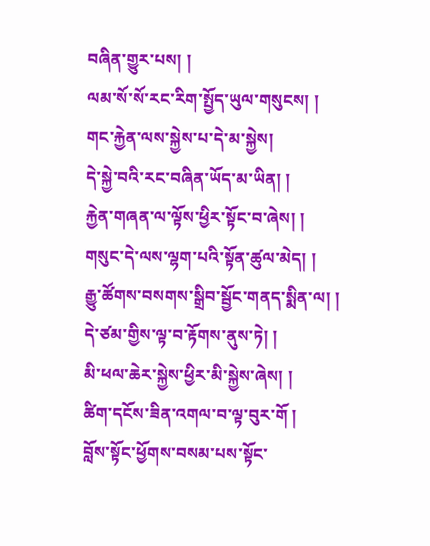བཞིན་གྱུར་པས། །
ལམ་སོ་སོ་རང་རིག་སྤྱོད་ཡུལ་གསུངས། །
གང་རྐྱེན་ལས་སྐྱེས་པ་དེ་མ་སྐྱེས།
དེ་སྐྱེ་བའི་རང་བཞིན་ཡོད་མ་ཡིན། །
རྐྱེན་གཞན་ལ་ལྟོས་ཕྱིར་སྟོང་བ་ཞེས། །
གསུང་དེ་ལས་ལྷག་པའི་སྟོན་ཚུལ་མེད། །
རྒྱུ་ཚོགས་བསགས་སྒྲིབ་སྦྱོང་གནད་སྨིན་ལ། །
དེ་ཙམ་གྱིས་ལྟ་བ་རྟོགས་ནུས་ཏེ། །
མི་ཕལ་ཆེར་སྐྱེས་ཕྱིར་མི་སྐྱེས་ཞེས། །
ཚིག་དངོས་ཟིན་འགལ་བ་ལྟ་བུར་གོ །
བློས་སྟོང་ཕྱོགས་བསམ་པས་སྟོང་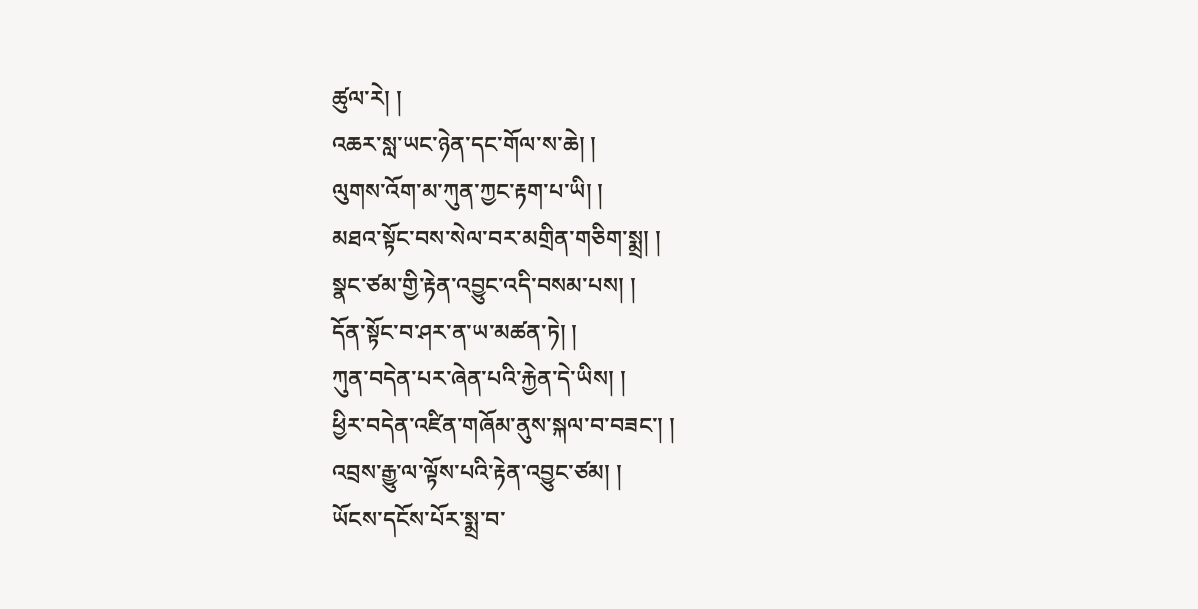ཚུལ་རེ། །
འཆར་སླ་ཡང་ཉེན་དང་གོལ་ས་ཆེ། །
ལུགས་འོག་མ་ཀུན་ཀྱང་རྟག་པ་ཡི། །
མཐའ་སྟོང་བས་སེལ་བར་མགྲིན་གཅིག་སྨྲ། །
སྣང་ཙམ་གྱི་རྟེན་འབྱུང་འདི་བསམ་པས། །
དོན་སྟོང་བ་ཤར་ན་ཡ་མཚན་ཏེ། །
ཀུན་བདེན་པར་ཞེན་པའི་རྐྱེན་དེ་ཡིས། །
ཕྱིར་བདེན་འཛིན་གཞོམ་ནུས་སྐལ་བ་བཟང་། །
འབྲས་རྒྱུ་ལ་ལྟོས་པའི་རྟེན་འབྱུང་ཙམ། །
ཡོངས་དངོས་པོར་སྨྲ་བ་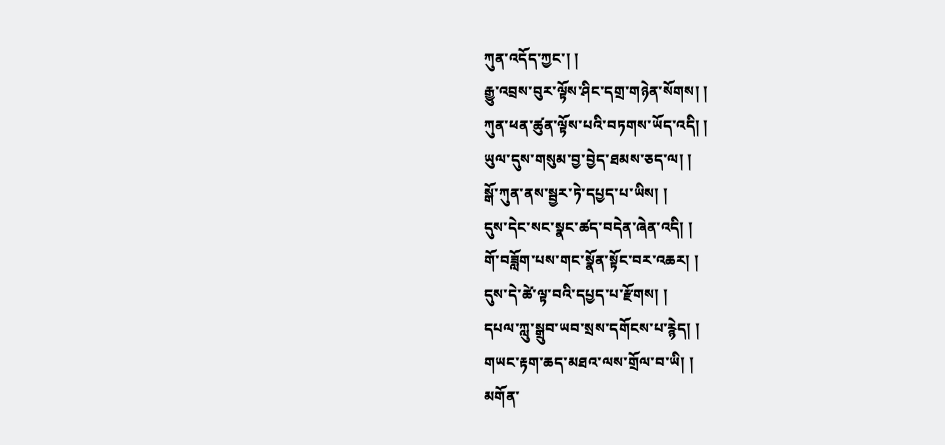ཀུན་འདོད་ཀྱང་། །
རྒྱུ་འབྲས་བུར་ལྟོས་ཤིང་དགྲ་གཉེན་སོགས། །
ཀུན་ཕན་ཚུན་ལྟོས་པའི་བཏགས་ཡོད་འདི། །
ཡུལ་དུས་གསུམ་བྱ་བྱེད་ཐམས་ཅད་ལ། །
སྒོ་ཀུན་ནས་སྦྱར་ཏེ་དཔྱད་པ་ཡིས། །
དུས་དེང་སང་སྣང་ཚད་བདེན་ཞེན་འདི། །
གོ་བཟློག་པས་གང་སྣོན་སྟོང་བར་འཆར། །
དུས་དེ་ཚེ་ལྟ་བའི་དཔྱད་པ་རྫོགས། །
དཔལ་ཀླུ་སྒྲུབ་ཡབ་སྲས་དགོངས་པ་རྙེད། །
གཡང་རྟག་ཆད་མཐའ་ལས་གྲོལ་བ་ཡི། །
མགོན་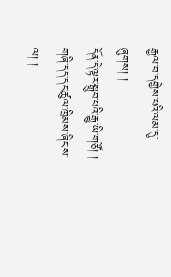རྒྱལ་བ་དགྱེས་པའི་ལམ་དུ་ཞུགས། །
དོན་དེ་ལྟར་སྒྲུབ་པའི་རྒྱུ་ཡི་གཙོ། །
གཞི་དད་དང་ཚུལ་ཁྲིམས་ཞིང་ས་ལ། །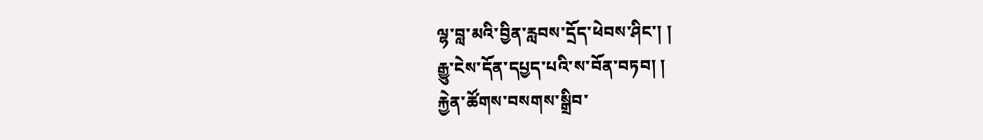ལྷ་བླ་མའི་བྱིན་རླབས་དྲོད་ཕེབས་ཤིང་། །
རྒྱུ་ངེས་དོན་དཔྱད་པའི་ས་བོན་བཏབ། །
རྐྱེན་ཚོགས་བསགས་སྒྲིབ་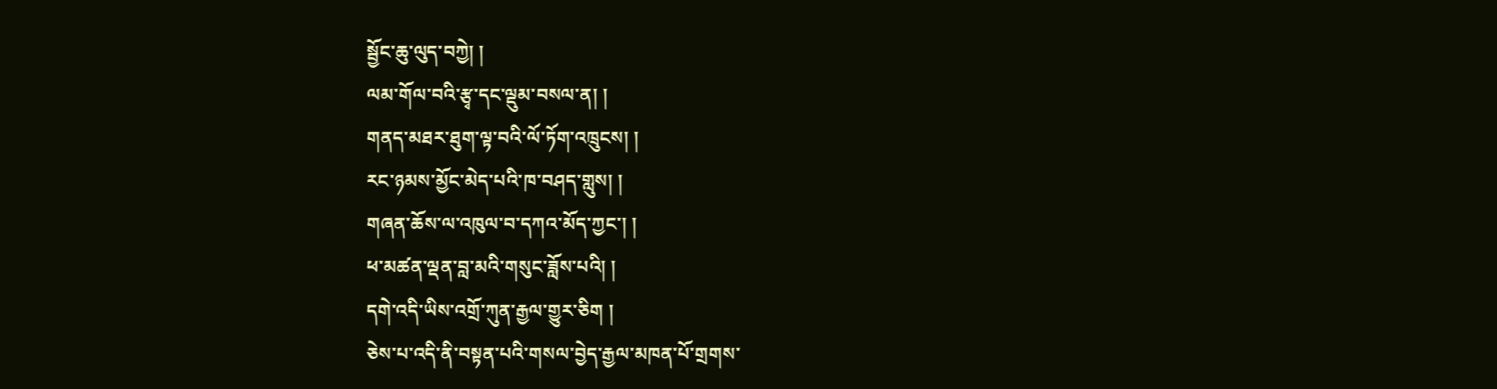སྦྱོང་ཆུ་ལུད་བཀྱེ། །
ལམ་གོལ་བའི་རྩྭ་དང་ལྡུམ་བསལ་ན། །
གནད་མཐར་ཐུག་ལྟ་བའི་ལོ་ཏོག་འཁྲུངས། །
རང་ཉམས་མྱོང་མེད་པའི་ཁ་བཤད་གླུས། །
གཞན་ཆོས་ལ་འཁུལ་བ་དཀའ་མོད་ཀྱང་། །
ཕ་མཚན་ལྡན་བླ་མའི་གསུང་ཟློས་པའི། །
དགེ་འདི་ཡིས་འགྲོ་ཀུན་རྒྱལ་གྱུར་ཅིག །
ཅེས་པ་འདི་ནི་བསྟན་པའི་གསལ་བྱེད་རྒྱལ་མཁན་པོ་གྲགས་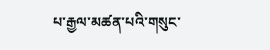པ་རྒྱལ་མཚན་པའི་གསུང་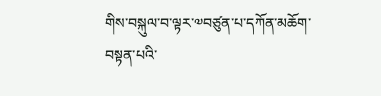གིས་བསྐུལ་བ་ལྟར་༧བཙུན་པ་དཀོན་མཆོག་བསྟན་པའི་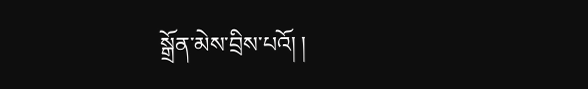སྒྲོན་མེས་བྲིས་པའོ། །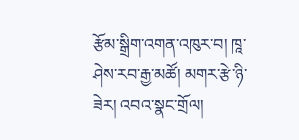རྩོམ་སྒྲིག་འགན་འཁུར་བ། ཁཱ་ཤེས་རབ་རྒྱ་མཚོ། མགར་རྩེ་ཉི་ཟེར། འབའ་སྣང་གྲོལ།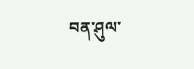བན་ཤུལ་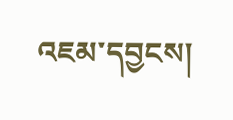འཇམ་དབྱངས།